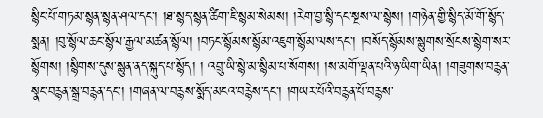སྙིང་པོ་གཏམ་སྙན་སྙན་ཤལ་དང་། །ཐ་སྙད་སྙན་ཚིག་ཇི་སྙམ་སེམས། །རེག་བྱ་སྙི་དང་སྔས་ལ་སྙེས། །གཉེན་གྱི་སྙིད་མོ་གོ་སྙོད་སྨན། །བུ་སྙོལ་ཆང་སྙོལ་རྒྱལ་མཚན་སྙོལ། །བཏང་སྙོམས་སྙོམ་འཇུག་སྙོམ་ལས་དང་། །བསོད་སྙོམས་སྙུགས་སྲོངས་སྙེག་སར་སྙོགས། །སྙིགས་དུས་སྙུན་ནད་སྐུད་པ་སྙོད། ། འབྲུ་ཡི་སྙེ་མ་སྙིམ་པ་སོགས། །ས་མགོ་ལྡན་པའི་ཉ་ཡིག་ཡིན། །གཟུགས་བརྙན་སྣང་བརྙན་སྒྲ་བརྙན་དང་། །གཞན་ལ་བརྙས་སྨོད་མངའ་བརྙེས་དང་། །གཡར་པོའི་བརྙན་པོ་བརྙས་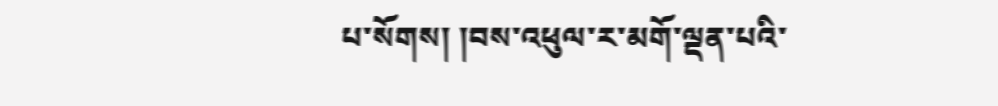པ་སོགས། །བས་འཕུལ་ར་མགོ་ལྡན་པའི་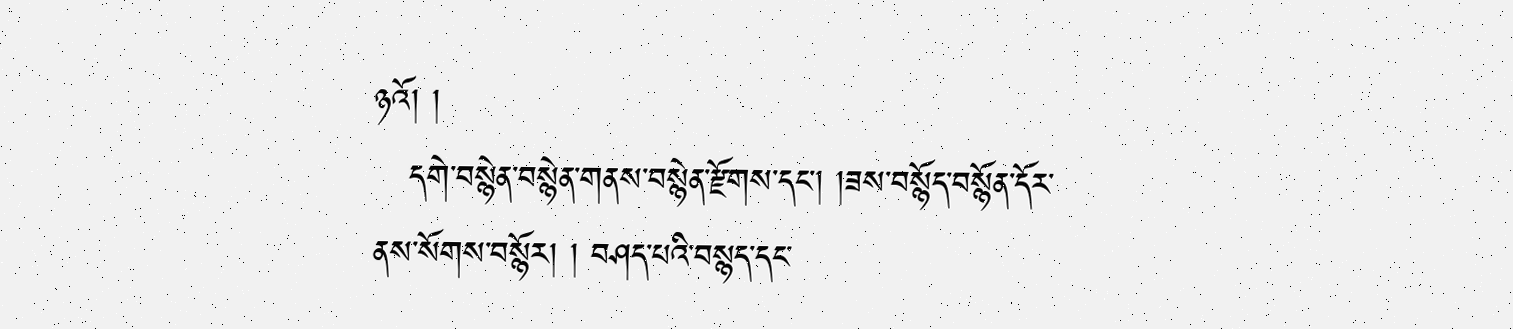ཉའོ། །
   དགེ་བསྙེན་བསྙེན་གནས་བསྙེན་རྫོགས་དང་། །ཟས་བསྙོད་བསྙོན་དོར་ནས་སོགས་བསྙོར། ། བཤད་པའི་བསྙད་དང་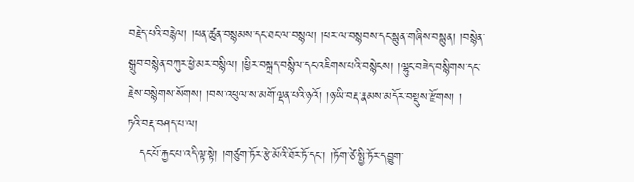བརྗེད་པའི་བརྙེལ། །ཕན་ཚུན་བསྙམས་དང་ཐང་ལ་བསྙལ། །ཕར་ལ་བསྙབས་དང་སྙུན་གཞིས་བསྙུན། །བསྙེན་སྒྲུབ་བསྙེན་བཀུར་ཕྱེ་མར་བསྙིལ། །ཕྱིར་བསྐྲད་བསྙིལ་དང་འཇིགས་པའི་བསྙེངས། །ལྷུང་བཟེད་བསྙིགས་དང་རྗེས་བསྙེགས་སོགས། །བས་འཕུལ་ས་མགོ་ལྡན་པའི་ཉའོ། །ཉ་ཡི་བརྡ་རྣམས་མདོར་བསྡུས་རྫོགས། །
ཏའི་བརྡ་བཤད་པ་ལ།
   དང་པོ་རྐྱང་པ་འདི་ལྟ་སྟེ། །གཙུག་ཏོར་རྩེ་མོའི་ཐོར་ཏོ་དང་། །ཏོག་ཙེ་སྤྱི་ཏོར་དབྱུག་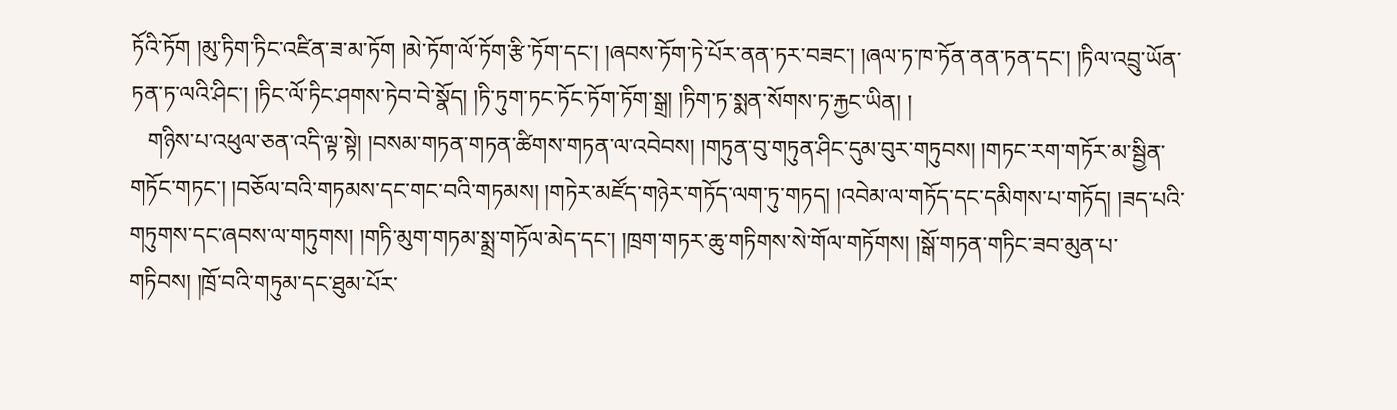ཏོའི་ཏོག །མུ་ཏིག་ཏིང་འཛིན་ཟ་མ་ཏོག །མེ་ཏོག་ལོ་ཏོག་རྩི་ཏོག་དང་། །ཞབས་ཏོག་ཏེ་པོར་ནན་ཏར་བཟང་། །ཞལ་ཏ་ཁ་ཏོན་ནན་ཏན་དང་། །ཏིལ་འབྲུ་ཡོན་ཏན་ཏ་ལའི་ཤིང་། །ཏིང་ལོ་ཏིང་ཤགས་ཏེབ་བེ་སྣོད། །ཏི་ཏུག་ཏང་ཏོང་ཏོག་ཏོག་སྒྲ། །ཏིག་ཏ་སྨན་སོགས་ཏ་རྐྱང་ཡིན། །
   གཉིས་པ་འཕུལ་ཅན་འདི་ལྟ་སྟེ། །བསམ་གཏན་གཏན་ཚིགས་གཏན་ལ་འབེབས། །གཏུན་བུ་གཏུན་ཤིང་དུམ་བུར་གཏུབས། །གཏང་རག་གཏོར་མ་སྦྱིན་གཏོང་གཏང་། །བཅོལ་བའི་གཏམས་དང་གང་བའི་གཏམས། །གཏེར་མཛོད་གཉེར་གཏོད་ལག་ཏུ་གཏད། །འབེམ་ལ་གཏོད་དང་དམིགས་པ་གཏོད། །ཟད་པའི་གཏུགས་དང་ཞབས་ལ་གཏུགས། །གཏི་མུག་གཏམ་སྨྲ་གཏོལ་མེད་དང་། །ཁྲག་གཏར་ཆུ་གཏིགས་སེ་གོལ་གཏོགས། །སྒོ་གཏན་གཏིང་ཟབ་མུན་པ་གཏིབས། །ཁྲོ་བའི་གཏུམ་དང་ཐུམ་པོར་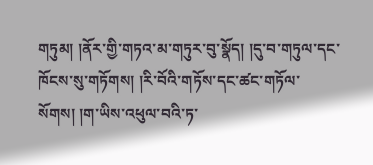གཏུམ། །ནོར་གྱི་གཏའ་མ་གཏུར་བུ་སྣོད། །དུ་བ་གཏུལ་དང་ཁོངས་སུ་གཏོགས། །རི་བོའི་གཏོས་དང་ཚང་གཏོལ་སོགས། །ག་ཡིས་འཕུལ་བའི་ཏ་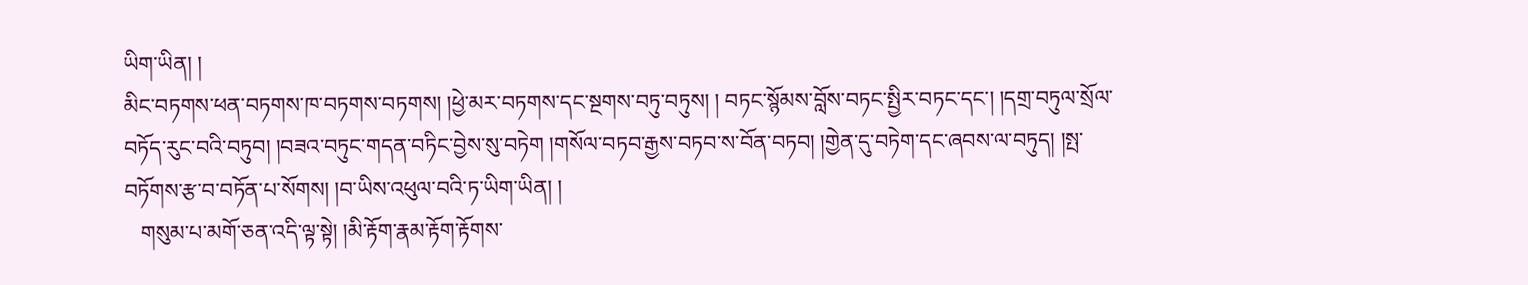ཡིག་ཡིན། །
མིང་བཏགས་ཕན་བཏགས་ཁ་བཏགས་བཏགས། །ཕྱེ་མར་བཏགས་དང་སྔགས་བཏུ་བཏུས། ། བཏང་སྙོམས་བློས་བཏང་སྤྱིར་བཏང་དང་། །དགྲ་བཏུལ་སྲོལ་བཏོད་རུང་བའི་བཏུབ། །བཟའ་བཏུང་གདན་བཏིང་བྱེས་སུ་བཏེག །གསོལ་བཏབ་རྒྱས་བཏབ་ས་བོན་བཏབ། །གྱེན་དུ་བཏེག་དང་ཞབས་ལ་བཏུད། །སྤ་བཏོགས་རྩ་བ་བཏོན་པ་སོགས། །བ་ཡིས་འཕུལ་བའི་ཏ་ཡིག་ཡིན། །
   གསུམ་པ་མགོ་ཅན་འདི་ལྟ་སྟེ། །མི་རྟོག་རྣམ་རྟོག་རྟོགས་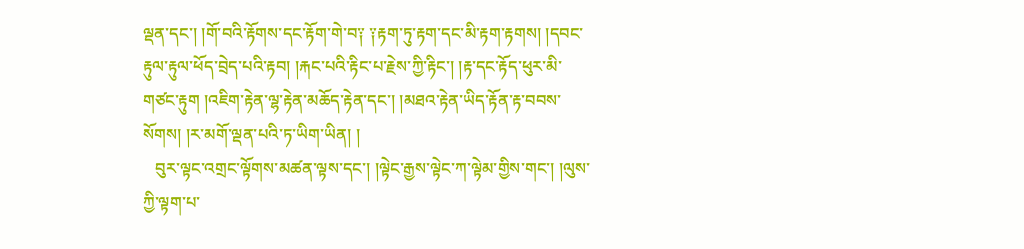ལྡན་དང་། །གོ་བའི་རྟོགས་དང་རྟོག་གེ་བ༑ ༑རྟག་ཏུ་རྟག་དང་མི་རྟག་རྟགས། །དབང་རྟུལ་རྟུལ་ཕོད་བྲེད་པའི་རྟབ། །རྐང་པའི་རྟིང་པ་རྗེས་ཀྱི་རྟིང་། །རྟ་དང་རྟོད་ཕུར་མི་གཙང་རྟུག །འཇིག་རྟེན་ལྷ་རྟེན་མཆོད་རྟེན་དང་། །མཐའ་རྟེན་ཡིད་རྟོན་རྟ་བབས་སོགས། །ར་མགོ་ལྡན་པའི་ཏ་ཡིག་ཡིན། །
   བུར་ལྟང་འགྲང་ལྟོགས་མཚན་ལྟས་དང་། །ལྟེང་རྒྱས་ལྟེང་ཀ་ལྟེམ་གྱིས་གང་། །ལུས་ཀྱི་ལྟག་པ་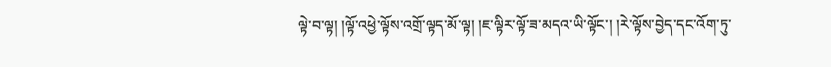ལྟེ་བ་ལྟ། །ལྟོ་འཕྱེ་ལྟོས་འགྲོ་ལྟད་མོ་ལྟ། །ཇ་ལྟིར་ལྟོ་ཟ་མདའ་ཡི་ལྟོང་། །རེ་ལྟོས་བྱེད་དང་འོག་ཏུ་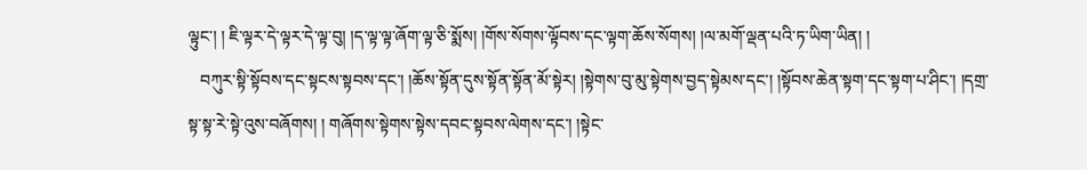ལྟུང་། ། ཇི་ལྟར་དེ་ལྟར་དེ་ལྟ་བུ། །ད་ལྟ་ལྟ་ཞོག་ལྟ་ཅི་སྨོས། །གོས་སོགས་ལྟོབས་དང་ལྟག་ཆོས་སོགས། །ལ་མགོ་ལྡན་པའི་ཏ་ཡིག་ཡིན། །
   བཀུར་སྟི་སྟོབས་དང་སྟངས་སྟབས་དང་། །ཆོས་སྟོན་དུས་སྟོན་སྟོན་མོ་སྟེར། །སྟེགས་བུ་མུ་སྟེགས་བྱད་སྟེམས་དང་། །སྟོབས་ཆེན་སྟག་དང་སྟག་པ་ཤིང་། །དགྲ་སྟ་སྟ་རེ་སྟེ་འུས་བཞོགས། ། གཞོགས་སྟེགས་སྟེས་དབང་སྟབས་ལེགས་དང་། །སྟེང་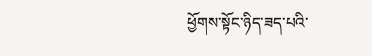ཕྱོགས་སྟོང་ཉིད་ཟད་པའི་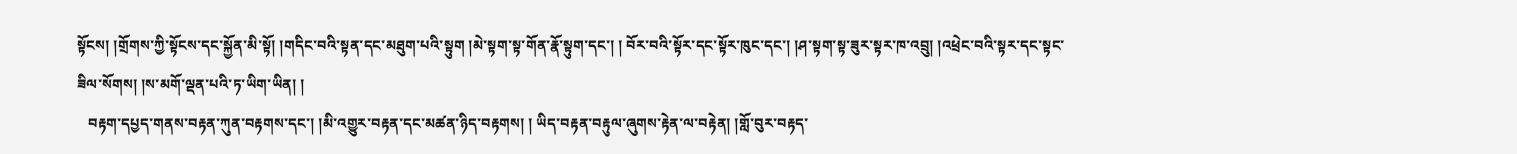སྟོངས། །གྲོགས་ཀྱི་སྟོངས་དང་སྐྱོན་མི་སྟོ། །གདིང་བའི་སྟན་དང་མཐུག་པའི་སྟུག །མེ་སྟག་སྟ་གོན་རྣོ་སྟུག་དང་། ། བོར་བའི་སྟོར་དང་སྟོར་ཁུང་དང་། །ཤ་སྟག་སྟ་ཟུར་སྟར་ཁ་འབྲུ། །འཕྲེང་བའི་སྟར་དང་སྟང་ཟིལ་སོགས། །ས་མགོ་ལྡན་པའི་ཏ་ཡིག་ཡིན། །
   བརྟག་དཔྱད་གནས་བརྟན་ཀུན་བརྟགས་དང་། །མི་འགྱུར་བརྟན་དང་མཚན་ཉིད་བརྟགས། ། ཡིད་བརྟན་བརྟུལ་ཞུགས་རྟེན་ལ་བརྟེན། །གློ་བུར་བརྟད་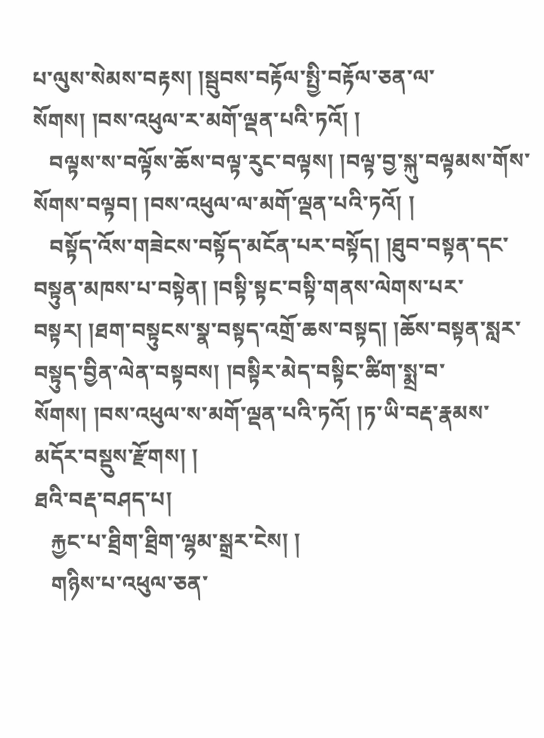པ་ལུས་སེམས་བརྟས། །སྦུབས་བརྟོལ་སྤྱི་བརྟོལ་ཅན་ལ་སོགས། །བས་འཕུལ་ར་མགོ་ལྡན་པའི་ཏའོ། །
   བལྟས་ས་བལྟོས་ཆོས་བལྟ་རུང་བལྟས། །བལྟ་བྱ་སྐུ་བལྟམས་གོས་སོགས་བལྟབ། །བས་འཕུལ་ལ་མགོ་ལྡན་པའི་ཏའོ། །
   བསྟོད་འོས་གཟེངས་བསྟོད་མངོན་པར་བསྟོད། །ཐུབ་བསྟན་དང་བསྟུན་མཁས་པ་བསྟེན། །བསྟི་སྟང་བསྟི་གནས་ལེགས་པར་བསྟར། །ཐག་བསྟུངས་སྣ་བསྟད་འགྲོ་ཆས་བསྟད། །ཆོས་བསྟན་སླར་བསྟུད་བྱིན་ལེན་བསྟབས། །བསྟིར་མེད་བསྟིང་ཚིག་སྨྲ་བ་སོགས། །བས་འཕུལ་ས་མགོ་ལྡན་པའི་ཏའོ། །ཏ་ཡི་བརྡ་རྣམས་མདོར་བསྡུས་རྫོགས། །
ཐའི་བརྡ་བཤད་པ།
   རྐྱང་པ་ཐྲིག་ཐྲིག་ལྷམ་སྒྲར་ངེས། །
   གཉིས་པ་འཕུལ་ཅན་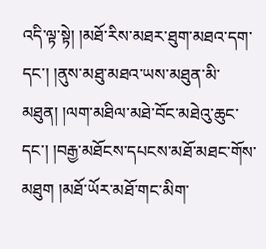འདི་ལྟ་སྟེ། །མཐོ་རིས་མཐར་ཐུག་མཐའ་དག་དང་། །ནུས་མཐུ་མཐའ་ཡས་མཐུན་མི་མཐུན། །ལག་མཐིལ་མཐེ་བོང་མཐེའུ་ཆུང་དང་། །བརྒྱ་མཐོངས་དཔངས་མཐོ་མཐང་གོས་མཐུག །མཐོ་ཡོར་མཐོ་གང་མིག་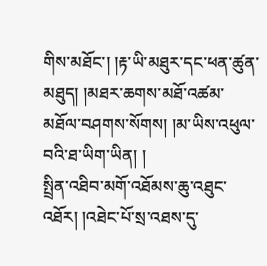གིས་མཐོང་། །རྟ་ཡི་མཐུར་དང་ཕན་ཚུན་མཐུད། །མཐར་ཆགས་མཐོ་འཚམ་མཐོལ་བཤགས་སོགས། །མ་ཡིས་འཕུལ་བའི་ཐ་ཡིག་ཡིན། །
སྤྲིན་འཐིབ་མགོ་འཐོམས་ཆུ་འཐུང་འཐོར། །འཐེང་པོ་སྲ་འཐས་དུ་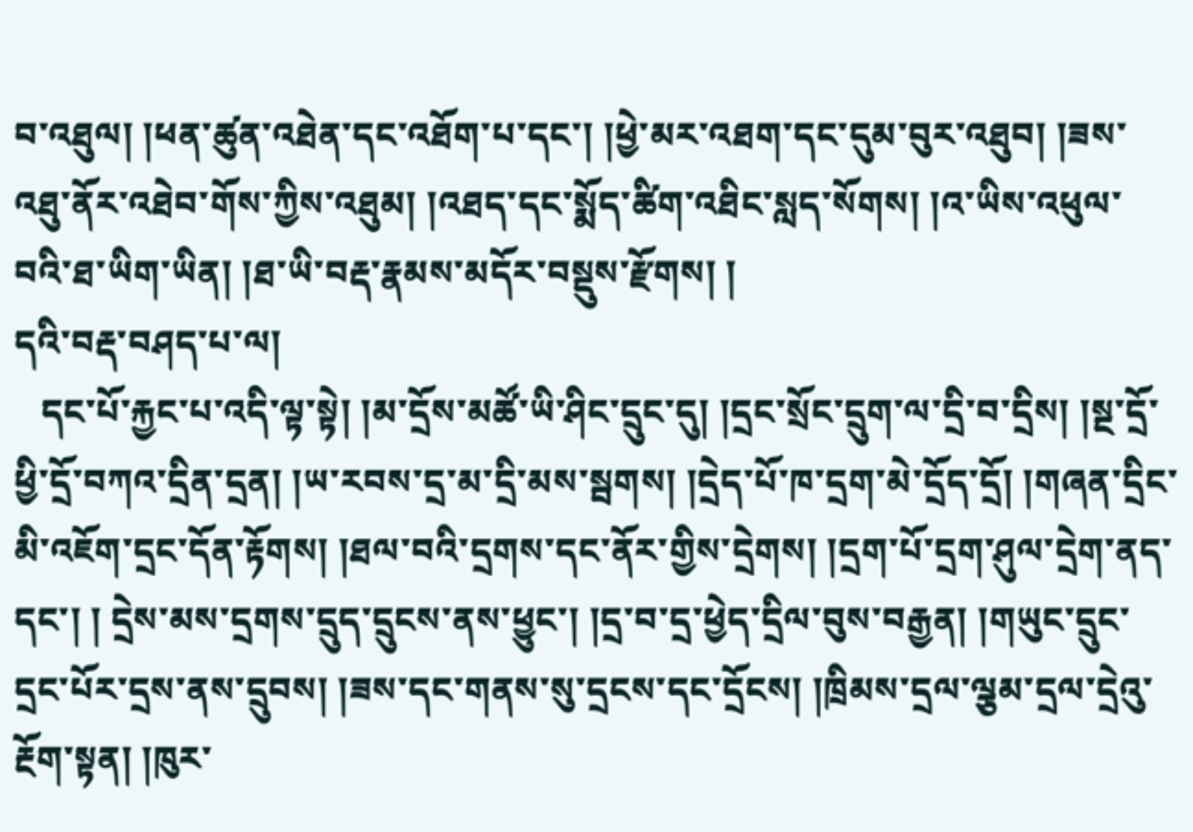བ་འཐུལ། །ཕན་ཚུན་འཐེན་དང་འཐོག་པ་དང་། །ཕྱེ་མར་འཐག་དང་དུམ་བུར་འཐུབ། །ཟས་འཐུ་ནོར་འཐེབ་གོས་ཀྱིས་འཐུམ། །འཐད་དང་སྨོད་ཚིག་འཐིང་སླད་སོགས། །འ་ཡིས་འཕུལ་བའི་ཐ་ཡིག་ཡིན། །ཐ་ཡི་བརྡ་རྣམས་མདོར་བསྡུས་རྫོགས། །
དའི་བརྡ་བཤད་པ་ལ།
   དང་པོ་རྐྱང་པ་འདི་ལྟ་སྟེ། །མ་དྲོས་མཚོ་ཡི་ཤིང་དྲུང་དུ། །དྲང་སྲོང་དྲུག་ལ་དྲི་བ་དྲིས། །སྔ་དྲོ་ཕྱི་དྲོ་བཀའ་དྲིན་དྲན། །ཡ་རབས་དྲ་མ་དྲི་མས་སྦགས། །དྲེད་པོ་ཁ་དྲག་མེ་དྲོད་དྲོ། །གཞན་དྲིང་མི་འཇོག་དྲང་དོན་རྟོགས། །ཐལ་བའི་དྲགས་དང་ནོར་གྱིས་དྲེགས། །དྲག་པོ་དྲག་ཤུལ་དྲེག་ནད་དང་། ། དྲེས་མས་དྲགས་དྲུད་དྲུངས་ནས་ཕྱུང་། །དྲ་བ་དྲ་ཕྱེད་དྲིལ་བུས་བརྒྱན། །གཡུང་དྲུང་དྲང་པོར་དྲས་ནས་དྲུབས། །ཟས་དང་གནས་སུ་དྲངས་དང་དྲོངས། །ཁྲིམས་དྲལ་ལྕམ་དྲལ་དྲེའུ་རྔོག་སྟན། །ཁུར་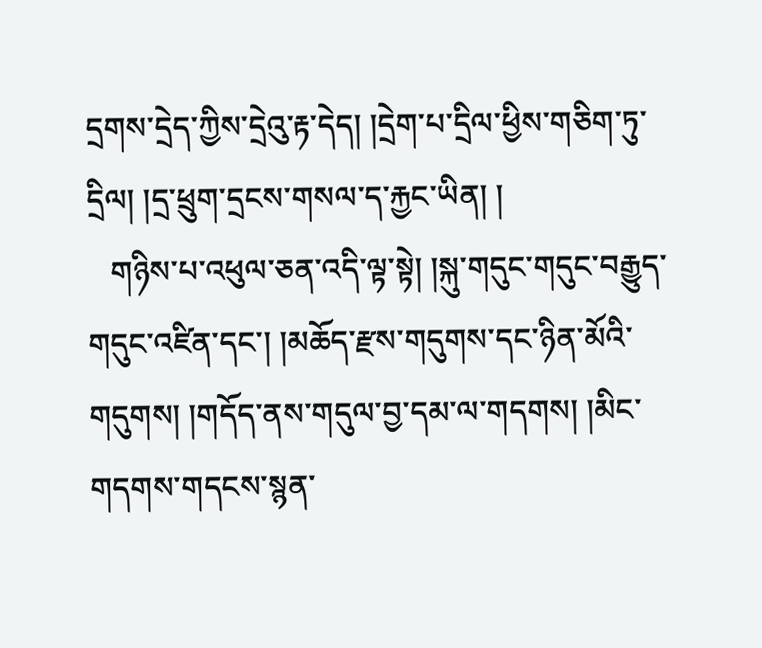དྲགས་དྲེད་ཀྱིས་དྲེའུ་རྟ་དེད། །དྲེག་པ་དྲིལ་ཕྱིས་གཅིག་ཏུ་དྲིལ། །དྲ་ཕྲུག་དྲངས་གསལ་ད་རྐྱང་ཡིན། །
   གཉིས་པ་འཕུལ་ཅན་འདི་ལྟ་སྟེ། །སྐུ་གདུང་གདུང་བརྒྱུད་གདུང་འཛིན་དང་། །མཆོད་རྫས་གདུགས་དང་ཉིན་མོའི་གདུགས། །གདོད་ནས་གདུལ་བྱ་དམ་ལ་གདགས། །མིང་གདགས་གདངས་སྙན་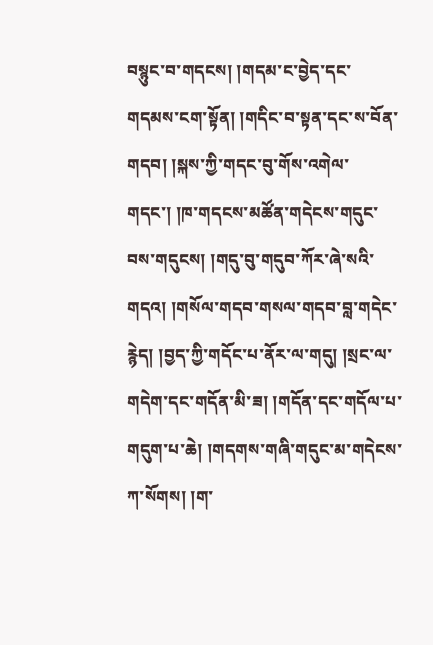བསྙུང་བ་གདངས། །གདམ་ང་བྱེད་དང་གདམས་ངག་སྟོན། །གདིང་བ་སྟན་དང་ས་བོན་གདབ། །སྐས་ཀྱི་གདང་བུ་གོས་འགེལ་གདང་། །ཁ་གདངས་མཚོན་གདེངས་གདུང་བས་གདུངས། །གདུ་བུ་གདུབ་ཀོར་ཞེ་སའི་གདའ། །གསོལ་གདབ་གསལ་གདབ་བླ་གདེང་རྙེད། །བྱད་ཀྱི་གདོང་པ་ནོར་ལ་གདུ། །སྲང་ལ་གདེག་དང་གདོན་མི་ཟ། །གདོན་དང་གདོལ་པ་གདུག་པ་ཆེ། །གདགས་གཞི་གདུང་མ་གདེངས་ཀ་སོགས། །ག་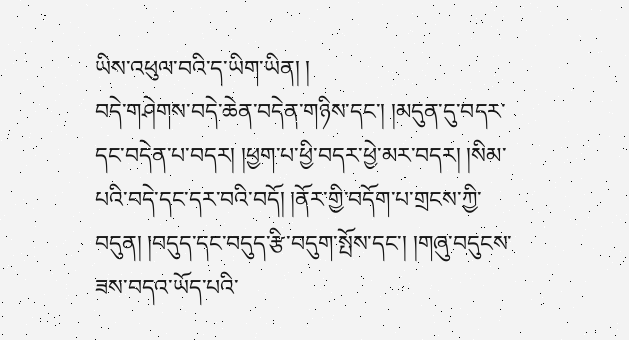ཡིས་འཕུལ་བའི་ད་ཡིག་ཡིན། །
བདེ་གཤེགས་བདེ་ཆེན་བདེན་གཉིས་དང་། །མདུན་དུ་བདར་དང་བདེན་པ་བདར། །ཕྱག་པ་ཕྱི་བདར་ཕྱེ་མར་བདར། །སིམ་པའི་བདེ་དང་དར་བའི་བདོ། །ནོར་གྱི་བདོག་པ་གྲངས་ཀྱི་བདུན། །བདུད་དང་བདུད་རྩི་བདུག་སྤོས་དང་། །གཞུ་བདུངས་ཟས་བདའ་ཡོད་པའི་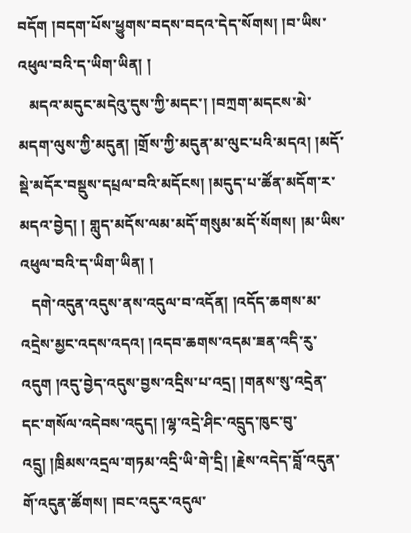བདོག །བདག་པོས་ཕྱུགས་བདས་བདའ་དེད་སོགས། །བ་ཡིས་འཕུལ་བའི་ད་ཡིག་ཡིན། །
   མདའ་མདུང་མདེའུ་དུས་ཀྱི་མདང་། །བཀྲག་མདངས་མེ་མདག་ལུས་ཀྱི་མདུན། །གྲོས་ཀྱི་མདུན་མ་ལུང་པའི་མདའ། །མདོ་སྡེ་མདོར་བསྡུས་དཔྲལ་བའི་མདོངས། །མདུད་པ་ཚོན་མདོག་ར་མདའ་བྱེད། ། གླུད་མདོས་ལམ་མདོ་གསུམ་མདོ་སོགས། །མ་ཡིས་འཕུལ་བའི་ད་ཡིག་ཡིན། །
   དགེ་འདུན་འདུས་ནས་འདུལ་བ་འདོན། །འདོད་ཆགས་མ་འདྲེས་མྱང་འདས་འདའ། །འདབ་ཆགས་འདམ་ཟན་འདི་རུ་འདུག །འདུ་བྱེད་འདུས་བྱས་འདྲིས་པ་འདྲ། །གནས་སུ་འདྲེན་དང་གསོལ་འདེབས་འདུད། །ལྷ་འདྲེ་ཤིང་འདྲུད་ཁུང་བུ་འདྲུ། །ཁྲིམས་འདྲལ་གཏམ་འདྲི་ཡི་གེ་དྲི། །རྗེས་འདེད་བློ་འདུན་གོ་འདུན་ཚོགས། །བང་འདུར་འདུལ་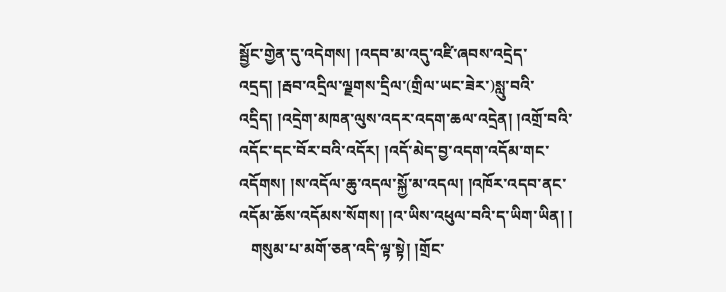སྦྱོང་གྱེན་དུ་འདེགས། །འདབ་མ་འདུ་འཛི་ཞབས་འདྲེད་འདྲད། །རྦབ་འདྲིལ་ལྗགས་དྲིལ་(གྲིལ་ཡང་ཟེར་)སླུ་བའི་འདྲིད། །འདྲེག་མཁན་ལུས་འདར་འདག་ཆལ་འདྲེན། །འགྲོ་བའི་འདོང་དང་བོར་བའི་འདོར། །འདོ་མེད་བྱ་འདག་འདོམ་གང་འདོགས། །ས་འདོལ་ཆུ་འདལ་སྐྱོ་མ་འདལ། །འཁོར་འདབ་ནང་འདོམ་ཆོས་འདོམས་སོགས། །འ་ཡིས་འཕུལ་བའི་ད་ཡིག་ཡིན། །
   གསུམ་པ་མགོ་ཅན་འདི་ལྟ་སྟེ། །གྲོང་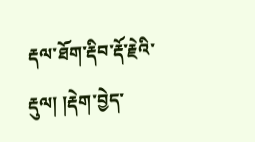རྡལ་ཐོག་རྡིབ་རྡོ་རྗེའི་རྡུལ། །རྡེག་བྱེད་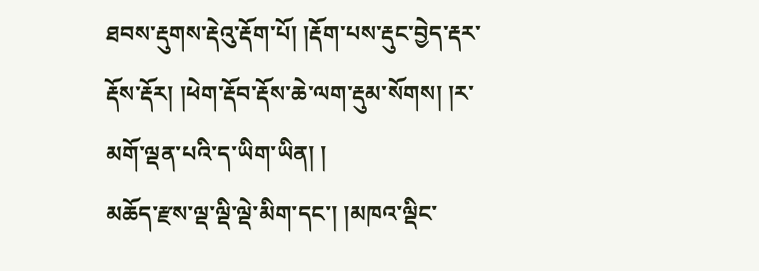ཐབས་རྡུགས་རྡེའུ་རྡོག་པོ། །རྡོག་པས་རྡུང་བྱེད་རྡར་རྡོས་རྡོར། །ཕེག་རྡོབ་རྡོས་ཆེ་ལག་རྡུམ་སོགས། །ར་མགོ་ལྡན་པའི་ད་ཡིག་ཡིན། །
མཆོད་རྫས་ལྡ་ལྡི་ལྡེ་མིག་དང་། །མཁའ་ལྡིང་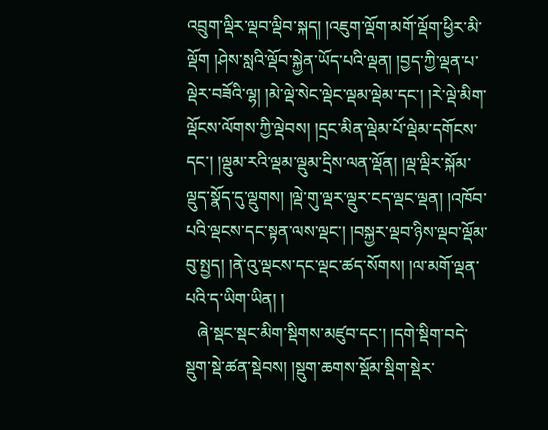འབྲུག་ལྡིར་ལྡབ་ལྡིབ་སྐད། །འཇུག་ལྡོག་མགོ་ལྡོག་ཕྱིར་མི་ལྡོག །ཤེས་སླའི་ལྡོབ་སྐྱེན་ཡོད་པའི་ལྡན། །བྱད་ཀྱི་ལྡན་པ་ལྡེར་བཟོའི་ལྷ། །མེ་ལྡེ་སེང་ལྡེང་ལྡམ་ལྡེམ་དང་། །རེ་ལྡེ་མིག་ལྡོངས་ལོགས་ཀྱི་ལྡེབས། །དྲང་མིན་ལྡེམ་པོ་ལྡེམ་དགོངས་དང་། །ལྡུམ་རའི་ལྡམ་ལྡུམ་དྲིས་ལན་ལྡོན། །ལྡ་ལྡིར་སྐོམ་ལྡུད་སྣོད་དུ་ལྡུགས། །ལྡེ་གུ་ལྡར་ལྡུར་ངད་ལྡང་ལྡན། །འཁོབ་པའི་ལྡངས་དང་སྟན་ལས་ལྡང་། །བསྐྱར་ལྡབ་ཉིས་ལྡབ་ལྡོམ་བུ་སྤྱད། །ནེ་འུ་ལྡངས་དང་ལྡང་ཚད་སོགས། །ལ་མགོ་ལྡན་པའི་ད་ཡིག་ཡིན། །
   ཞེ་སྡང་སྡང་མིག་སྡིགས་མཛུབ་དང་། །དགེ་སྡིག་བདེ་སྡུག་སྡེ་ཚན་སྡེབས། །སྡུག་ཆགས་སྡོམ་སྡིག་སྡེར་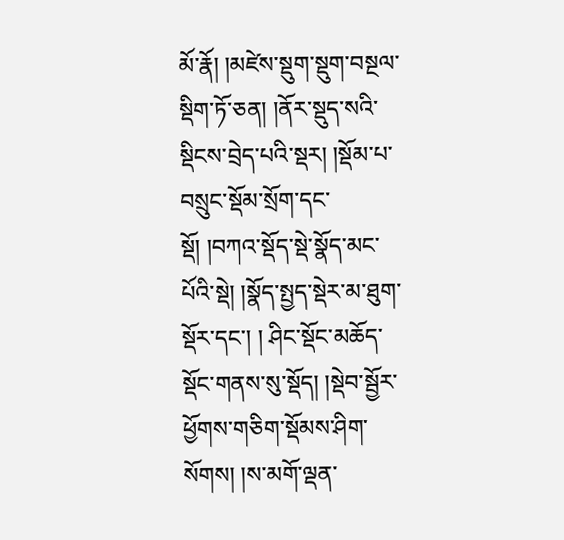མོ་རྣོ། །མཛེས་སྡུག་སྡུག་བསྔལ་སྡིག་ཏོ་ཅན། །ནོར་སྡུད་སའི་སྡིངས་བྲེད་པའི་སྡར། །སྡོམ་པ་བསྲུང་སྡོམ་སྲོག་དང་སྡོ། །བཀའ་སྡོད་སྡེ་སྣོད་མང་པོའི་སྡེ། །སྣོད་སྤྱད་སྡེར་མ་ཐུག་སྡོར་དང་། ། ཤིང་སྡོང་མཆོད་སྡོང་གནས་སུ་སྡོད། །སྡེབ་སྦྱོར་ཕྱོགས་གཅིག་སྡོམས་ཤིག་སོགས། །ས་མགོ་ལྡན་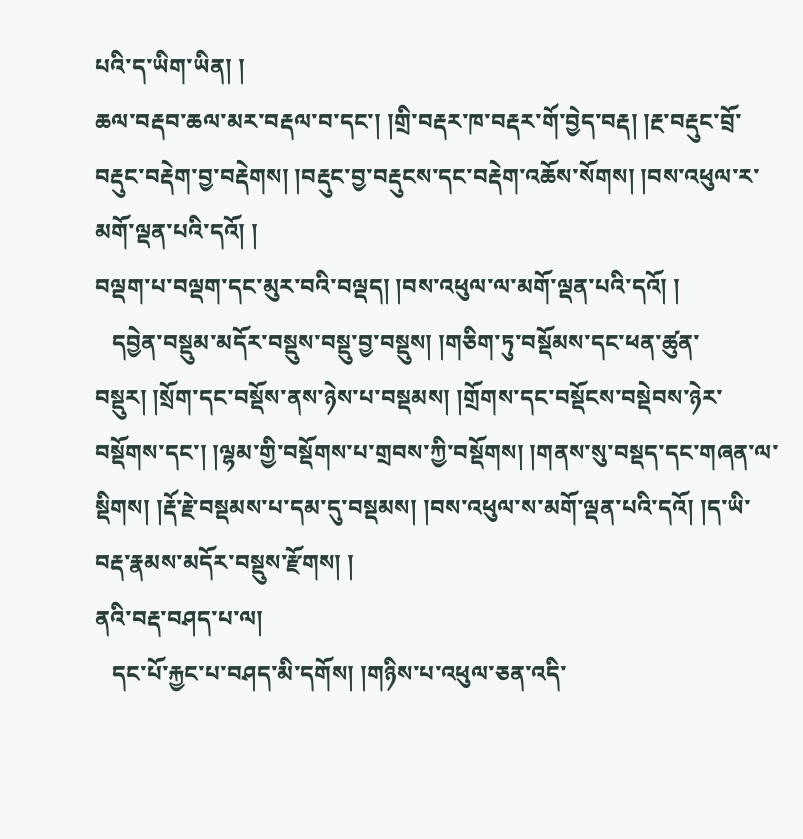པའི་ད་ཡིག་ཡིན། །
ཆལ་བརྡབ་ཆལ་མར་བརྡལ་བ་དང་། །གྲི་བརྡར་ཁ་བརྡར་གོ་བྱེད་བརྡ། །རྔ་བརྡུང་བྲོ་བརྡུང་བརྡེག་བྱ་བརྡེགས། །བརྡུང་བྱ་བརྡུངས་དང་བརྡེག་འཆོས་སོགས། །བས་འཕུལ་ར་མགོ་ལྡན་པའི་དའོ། །
བལྡག་པ་བལྡག་དང་མུར་བའི་བལྡད། །བས་འཕུལ་ལ་མགོ་ལྡན་པའི་དའོ། །
   དབྱེན་བསྡུམ་མདོར་བསྡུས་བསྡུ་བྱ་བསྡུས། །གཅིག་ཏུ་བསྡོམས་དང་ཕན་ཚུན་བསྡུར། །སྲོག་དང་བསྡོས་ནས་ཉེས་པ་བསྡམས། །གྲོགས་དང་བསྡོངས་བསྡེབས་ཉེར་བསྡོགས་དང་། །ལྷམ་གྱི་བསྡོགས་པ་གྲབས་ཀྱི་བསྡོགས། །གནས་སུ་བསྡད་དང་གཞན་ལ་སྡིགས། །རྡོ་རྗེ་བསྡམས་པ་དམ་དུ་བསྡམས། །བས་འཕུལ་ས་མགོ་ལྡན་པའི་དའོ། །ད་ཡི་བརྡ་རྣམས་མདོར་བསྡུས་རྫོགས། །
ནའི་བརྡ་བཤད་པ་ལ།
   དང་པོ་རྐྱང་པ་བཤད་མི་དགོས། །གཉིས་པ་འཕུལ་ཅན་འདི་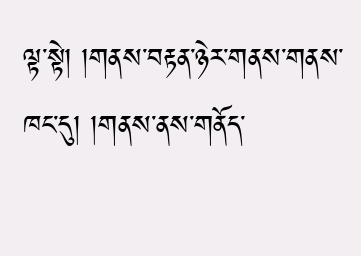ལྟ་སྟེ། །གནས་བརྟན་ཉེར་གནས་གནས་ཁང་དུ། །གནས་ནས་གནོད་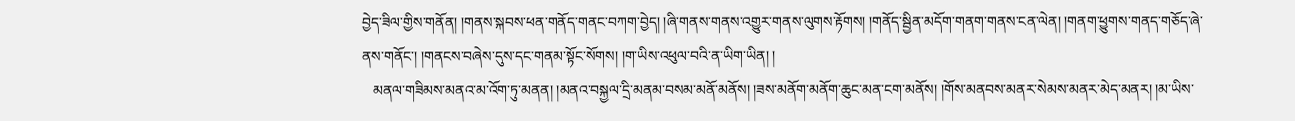བྱེད་ཟིལ་གྱིས་གནོན། །གནས་སྐབས་ཕན་གནོད་གནང་བཀག་བྱེད། །ཞི་གནས་གནས་འགྱུར་གནས་ལུགས་རྟོགས། །གནོད་སྦྱིན་མདོག་གནག་གནས་ངན་ལེན། །གནག་ཕྱུགས་གནད་གཅོད་ཞེ་ནས་གནོང་། །གནངས་བཞེས་དུས་དང་གནམ་སྟོང་སོགས། །ག་ཡིས་འཕུལ་བའི་ན་ཡིག་ཡིན། །
   མནལ་གཟིམས་མནའ་མ་འོག་ཏུ་མནན། །མནའ་བསྐྱལ་དྲི་མནམ་བསམ་མནོ་མནོས། །ཟས་མནོག་མནོག་ཆུང་མན་ངག་མནོས། །གོས་མནབས་མནར་སེམས་མནར་མེད་མནར། །མ་ཡིས་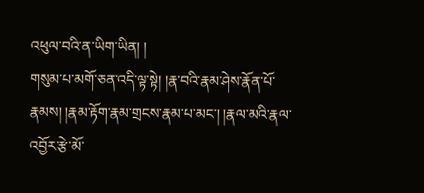འཕུལ་བའི་ན་ཡིག་ཡིན། །
གསུམ་པ་མགོ་ཅན་འདི་ལྟ་སྟེ། །རྣ་བའི་རྣམ་ཤེས་རྣོན་པོ་རྣམས། །རྣམ་རྟོག་རྣམ་གྲངས་རྣམ་པ་མང་། །རྣལ་མའི་རྣལ་འབྱོར་རྩེ་མོ་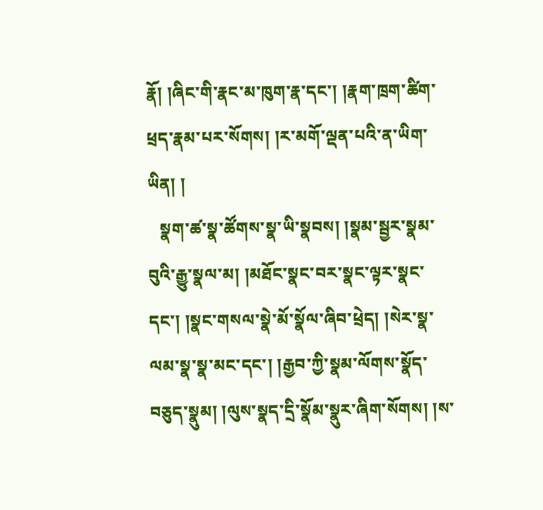རྣོ། །ཞིང་གི་རྣང་མ་ཁུག་རྣ་དང་། །རྣག་ཁྲག་ཚིག་ཕྲད་རྣམ་པར་སོགས། །ར་མགོ་ལྡན་པའི་ན་ཡིག་ཡིན། །
   སྣག་ཚ་སྣ་ཚོགས་སྣ་ཡི་སྣབས། །སྣམ་སྦྱར་སྣམ་བུའི་རྒྱུ་སྣལ་མ། །མཐོང་སྣང་བར་སྣང་ལྟར་སྣང་དང་། །སྣང་གསལ་སྣེ་མོ་སྣོལ་ཞིབ་ཕྲེད། །སེར་སྣ་ལམ་སྣ་སྣ་མང་དང་། །རྒྱབ་ཀྱི་སྣམ་ལོགས་སྣོད་བཅུད་སྣུམ། །ལུས་སྣད་དྲི་སྣོམ་སྣུར་ཞིག་སོགས། །ས་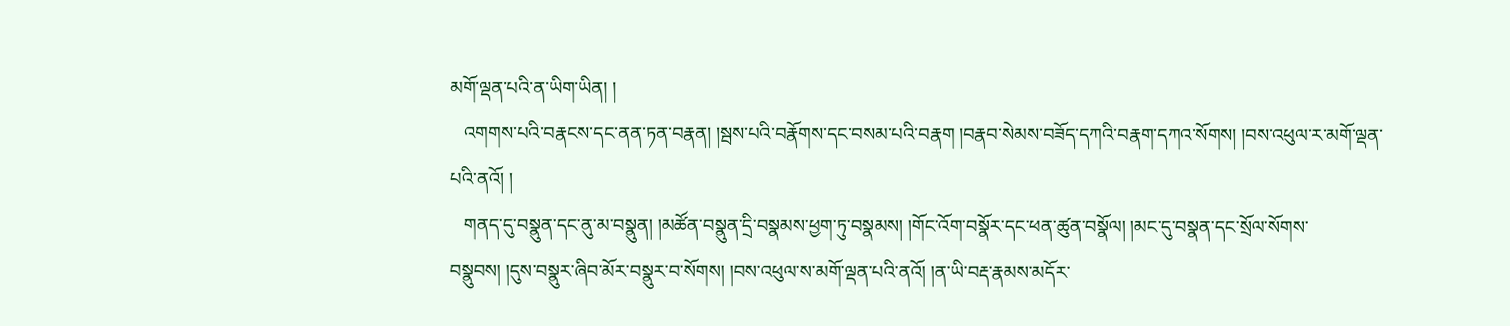མགོ་ལྡན་པའི་ན་ཡིག་ཡིན། །
   འགགས་པའི་བརྣངས་དང་ནན་ཏན་བརྣན། །སྦས་པའི་བརྣོགས་དང་བསམ་པའི་བརྣག །བརྣབ་སེམས་བཟོད་དཀའི་བརྣག་དཀའ་སོགས། །བས་འཕུལ་ར་མགོ་ལྡན་པའི་ནའོ། །
   གནད་དུ་བསྣུན་དང་ནུ་མ་བསྣུན། །མཚོན་བསྣུན་དྲི་བསྣམས་ཕྱག་ཏུ་བསྣམས། །གོང་འོག་བསྣོར་དང་ཕན་ཚུན་བསྣོལ། །མང་དུ་བསྣན་དང་སྲོལ་སོགས་བསྣུབས། །དུས་བསྣུར་ཞིབ་མོར་བསྣུར་བ་སོགས། །བས་འཕུལ་ས་མགོ་ལྡན་པའི་ནའོ། །ན་ཡི་བརྡ་རྣམས་མདོར་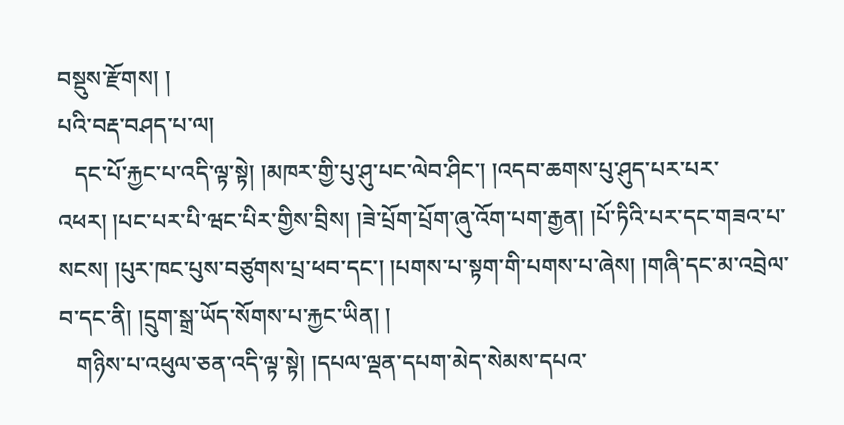བསྡུས་རྫོགས། །
པའི་བརྡ་བཤད་པ་ལ།
   དང་པོ་རྐྱང་པ་འདི་ལྟ་སྟེ། །མཁར་གྱི་པུ་ཤུ་པང་ལེབ་ཤིང་། །འདབ་ཆགས་པུ་ཤུད་པར་པར་འཕར། །པང་པར་པི་ཝང་པིར་གྱིས་བྲིས། །ཟེ་པྲོག་པྲོག་ཞུ་འོག་པག་རྒྱན། །པོ་ཏིའི་པར་དང་གཟའ་པ་སངས། །པུར་ཁང་པུས་བཙུགས་པྲ་ཕབ་དང་། །པགས་པ་སྟག་གི་པགས་པ་ཞེས། །གཞི་དང་མ་འབྲེལ་བ་དང་ནི། །དྲུག་སྒྲ་ཡོད་སོགས་པ་རྐྱང་ཡིན། །
   གཉིས་པ་འཕུལ་ཅན་འདི་ལྟ་སྟེ། །དཔལ་ལྡན་དཔག་མེད་སེམས་དཔའ་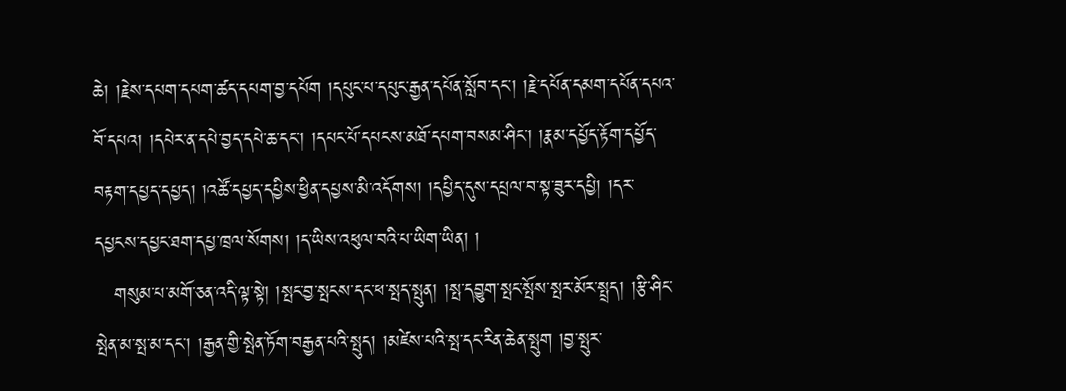ཆེ། །རྗེས་དཔག་དཔག་ཚད་དཔག་བྱ་དཔོག །དཔུང་པ་དཔུང་རྒྱན་དཔོན་སློབ་དང་། །རྗེ་དཔོན་དམག་དཔོན་དཔའ་བོ་དཔའ། །དཔེར་ན་དཔེ་བྱད་དཔེ་ཆ་དང་། །དཔང་པོ་དཔངས་མཐོ་དཔག་བསམ་ཤིང་། །རྣམ་དཔྱོད་རྟོག་དཔྱོད་བརྟག་དཔྱད་དཔྱད། །འཚོ་དཔྱད་དཔྱིས་ཕྱིན་དཔྱས་མི་འདོགས། །དཔྱིད་དུས་དཔྲལ་བ་སྟ་ཟུར་དཔྱི། །དར་དཔྱངས་དཔྱང་ཐག་དཔྱ་ཁྲལ་སོགས། །ད་ཡིས་འཕུལ་བའི་པ་ཡིག་ཡིན། །
   གསུམ་པ་མགོ་ཅན་འདི་ལྟ་སྟེ། །སྤང་བྱ་སྤངས་དང་ཕ་སྤད་སྤུན། །སྤ་དབྱུག་སྤང་སྤོས་སྤར་མོར་སྤྲད། །རྩི་ཤིང་སྤེན་མ་སྤ་མ་དང་། །རྒྱན་གྱི་སྤེན་ཏོག་བརྒྱན་པའི་སྤུད། །མཛེས་པའི་སྤ་དང་རིན་ཆེན་སྤུག །བྱ་སྤུར་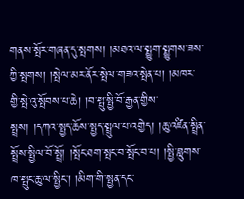གནས་སྤོར་གཞན་དུ་སྤགས། །མཐའ་ལ་སྤྱུག་སྤྱུགས་ཟས་ཀྱི་སྤགས། །སྤེལ་མར་ནོར་སྤེལ་གཟའ་སྤེན་པ། །མཁར་གྱི་སྤེ་འུ་སྤོབས་པ་ཆེ། །བ་སྤུ་སྤྱི་བོ་རྒྱན་གྱིས་སྤྲས། །དཀའ་སྤྱད་ཆོས་སྤྱད་སྤྲུལ་པ་འགྱེད། །ཆུ་འཛིན་སྤྲིན་སྤྲོས་སྤྱིལ་བོ་སྤྲོ། །སྤོང་ཐག་སྤང་བ་སྤོང་བ་པ། །སྤྱི་བླུགས་ཁ་སྤུང་ཆུ་ལ་སྤྱིང་། །མིག་གི་སྤྱན་དང་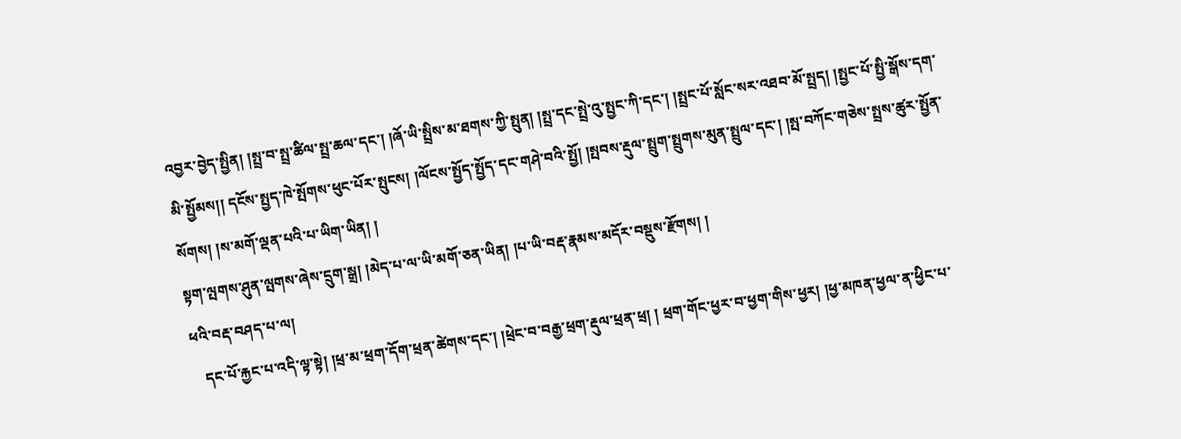འབྱར་བྱེད་སྤྱིན། །སྤྲ་བ་སྤྲ་ཚིལ་སྤྲ་ཆལ་དང་། །ཞོ་ཡི་སྤྲིས་མ་ཐགས་ཀྱི་སྤུན། །སྤྲ་དང་སྤྲེ་འུ་སྤྱང་ཀི་དང་། །སྤྲང་པོ་སློང་སར་འཐབ་མོ་སྤྲད། །སྤྱང་པོ་སྤྱི་སྒོས་དག་མི་སྤྱོམས།། དངོས་སྤྱད་ཁེ་སྤོགས་ཕུང་པོར་སྤུངས། །ལོངས་སྤྱོད་སྤྱོད་དང་གཤེ་བའི་སྤྱོ། །སྤབས་རྡུལ་སྤྲུག་སྤྲུགས་མུན་སྤྲུལ་དང་། །སྤ་བཀོང་གཅེས་སྤྲས་ཚུར་སྤྱོན་སོགས། །ས་མགོ་ལྡན་པའི་པ་ཡིག་ཡིན། །
སྟག་ལྤགས་ཤུན་ལྤགས་ཞེས་དྲུག་སྒྲ། །མེད་པ་ལ་ཡི་མགོ་ཅན་ཡིན། །པ་ཡི་བརྡ་རྣམས་མདོར་བསྡུས་རྫོགས། །
ཕའི་བརྡ་བཤད་པ་ལ།
   དང་པོ་རྐྱང་པ་འདི་ལྟ་སྟེ། །ཕྲ་མ་ཕྲག་དོག་ཕྲན་ཚེགས་དང་། །ཕྲེང་བ་བརྒྱ་ཕྲག་རྡུལ་ཕྲན་ཕྲ། ། ཕྲག་གོང་ཕྱར་བ་ཕྱག་གིས་ཕྱར། །ཕྱ་མཁན་ཕྱལ་ན་ཕྱིང་པ་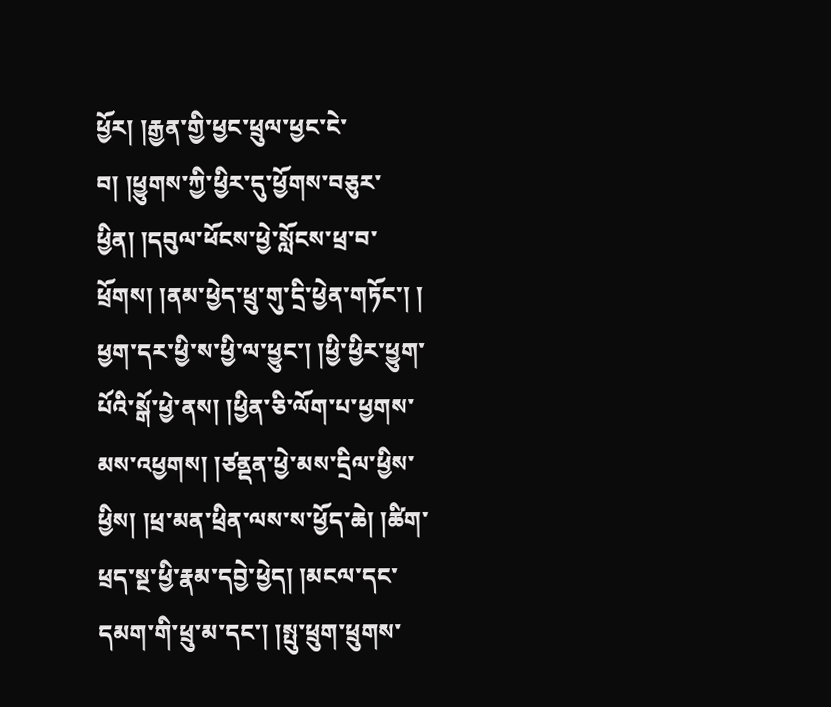ཕྱོར། །རྒྱན་གྱི་ཕྱང་ཕྲུལ་ཕྱང་ངེ་བ། །ཕྱུགས་ཀྱི་ཕྱིར་དུ་ཕྱོགས་བཅུར་ཕྱིན། །དབུལ་ཕོངས་ཕྱེ་སློངས་ཕྲ་བ་ཕྲོགས། །ནམ་ཕྱེད་ཕྲུ་གུ་དྲི་ཕྱེན་གཏོང་། ། ཕྱག་དར་ཕྱི་ས་ཕྱི་ལ་ཕྱུང་། །ཕྱི་ཕྱིར་ཕྱུག་པོའི་སྒོ་ཕྱེ་ནས། །ཕྱིན་ཅི་ལོག་པ་ཕྱགས་མས་འཕྱགས། །ཙནྡན་ཕྱེ་མས་དྲིལ་ཕྱིས་ཕྱིས། །ཕྲ་མན་ཕྲིན་ལས་ས་ཕྱོད་ཆེ། །ཚིག་ཕྲད་སྔ་ཕྱི་རྣམ་དབྱེ་ཕྱེད། །མངལ་དང་དམག་གི་ཕྲུ་མ་དང་། །སྤུ་ཕྲུག་ཕྲུགས་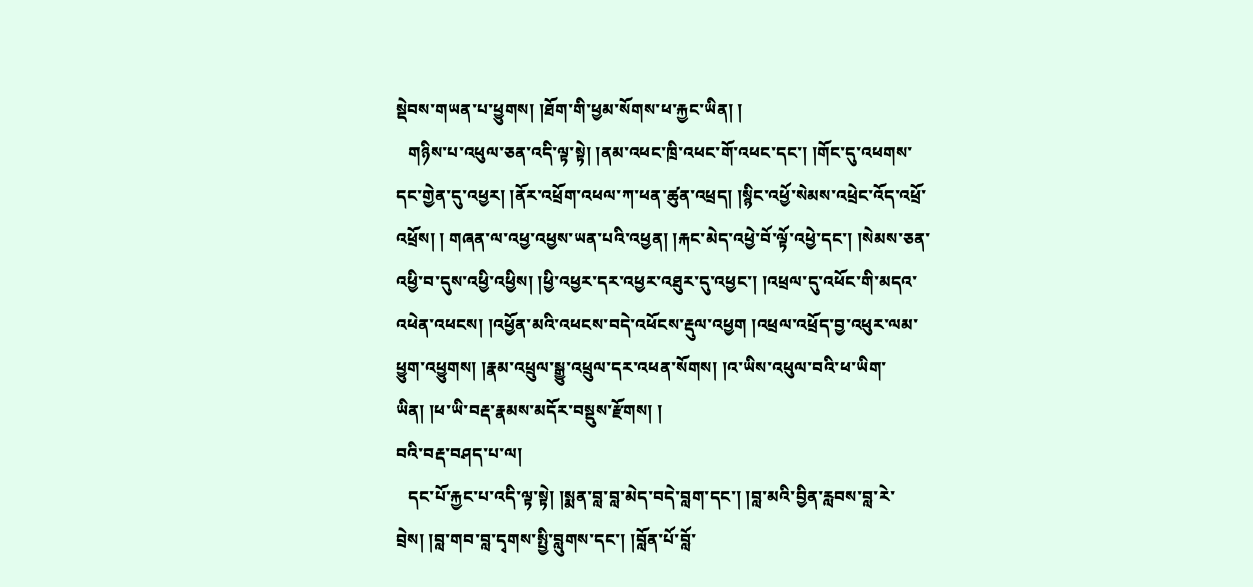སྡེབས་གཡན་པ་ཕྱུགས། །ཐོག་གི་ཕྱམ་སོགས་ཕ་རྐྱང་ཡིན། །
   གཉིས་པ་འཕུལ་ཅན་འདི་ལྟ་སྟེ། །ནམ་འཕང་ཁྲི་འཕང་གོ་འཕང་དང་། །གོང་དུ་འཕགས་དང་གྱེན་དུ་འཕྱར། །ནོར་འཕྲོག་འཕལ་ཀ་ཕན་ཚུན་འཕྲད། །སྙིང་འཕྱོ་སེམས་འཕྲེང་འོད་འཕྲོ་འཕྲོས། ། གཞན་ལ་འཕྱ་འཕྱས་ཡན་པའི་འཕྱན། །རྐང་མེད་འཕྱེ་བོ་ལྟོ་འཕྱེ་དང་། །སེམས་ཅན་འཕྱི་བ་དུས་འཕྱི་འཕྱིས། །ཕྱི་འཕྱར་དར་འཕྱར་འཐུར་དུ་འཕྱང་། །འཕྲལ་དུ་འཕོང་གི་མདའ་འཕེན་འཕངས། །འཕྱོན་མའི་འཕངས་བདེ་འཕོངས་རྡུལ་འཕྱག །འཕྲལ་འཕྲོད་བྱ་འཕུར་ལམ་ཕྱུག་འཕྱུགས། །རྣམ་འཕྲུལ་སྒྱུ་འཕྲུལ་དར་འཕན་སོགས། །འ་ཡིས་འཕུལ་བའི་ཕ་ཡིག་ཡིན། །ཕ་ཡི་བརྡ་རྣམས་མདོར་བསྡུས་རྫོགས། །
བའི་བརྡ་བཤད་པ་ལ།
   དང་པོ་རྐྱང་པ་འདི་ལྟ་སྟེ། །སྨན་བླ་བླ་མེད་བདེ་བླག་དང་། །བླ་མའི་བྱིན་རླབས་བླ་རེ་བྲེས། །བླ་གབ་བླ་དྭགས་སྤྱི་བླུགས་དང་། །བློན་པོ་བློ་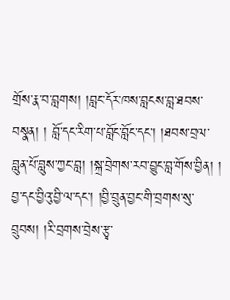གྲོས་རྣ་བ་བླགས། །བླང་དོར་ཁས་བླངས་བླ་ཐབས་བསྣན། ། བློ་དང་རིག་པ་བློང་བློང་དང་། །ཐབས་བྲལ་བླུན་པོ་བླུས་ཀྱང་བླ། །སྐྲ་བྲེགས་རབ་བྱུང་བླ་གོས་བྱིན། ། བྱ་དང་བྱིའུ་བྱི་ལ་དང་། །བྱི་བྲུན་བྱང་གི་བྲགས་སུ་བྲུབས། །རི་བྲགས་བྲེས་རྩྭ་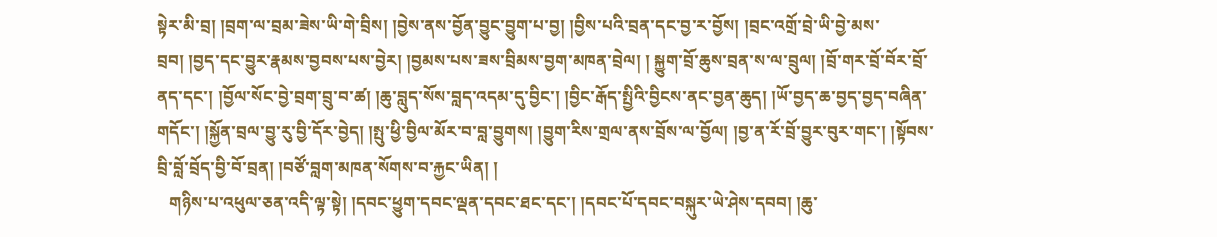སྟེར་མི་བྲ། །བྲག་ལ་བྲམ་ཟེས་ཡི་གེ་བྲིས། །བྱེས་ནས་བྱོན་བྱུང་བྱུག་པ་བྱ། །བྱིས་པའི་བྲན་དང་བྱ་ར་བྱོས། །བྲང་འགྲོ་བྲེ་ཡི་བྱེ་མས་བྲབ། །བྱད་དང་བྱུར་རྣམས་བྱབས་པས་བྱེར། །བྱམས་པས་ཟས་བྲིམས་བྱག་མཁན་བྲེལ། ། སྐྱུག་བྲོ་ཆུས་བྲན་ས་ལ་བྲུལ། །བྲོ་གར་བྲོ་བོར་བྲོ་ནད་དང་། །བྱོལ་སོང་བྱེ་བྲག་བྲུ་བ་ཚ། །ཆུ་བླུད་སོས་བླད་འདམ་དུ་བྱིང་། །བྱིང་རྒོད་སྤྱིའི་བྱིངས་ནང་བྱན་ཆུད། །ཡོ་བྱད་ཆ་བྱད་བྱད་བཞིན་གདོང་། །སྐྱོན་བྲལ་བྱུ་རུ་བྱི་དོར་བྱེད། །སྤུ་ཕྱི་བྱིལ་མོར་བ་བླ་བྱུགས། །བྱུག་རིས་གྲལ་ནས་བྲོས་ལ་བྱོལ། །བྱ་ན་རོ་བྲོ་བྱུར་བུར་གང་། །སྟོབས་བྲི་བློ་བྲོད་བྱི་བོ་བྲན། །བཙོ་བླག་མཁན་སོགས་བ་རྐྱང་ཡིན། །
   གཉིས་པ་འཕུལ་ཅན་འདི་ལྟ་སྟེ། །དབང་ཕྱུག་དབང་ལྡན་དབང་ཐང་དང་། །དབང་པོ་དབང་བསྐུར་ཡེ་ཤེས་དབབ། །ཆུ་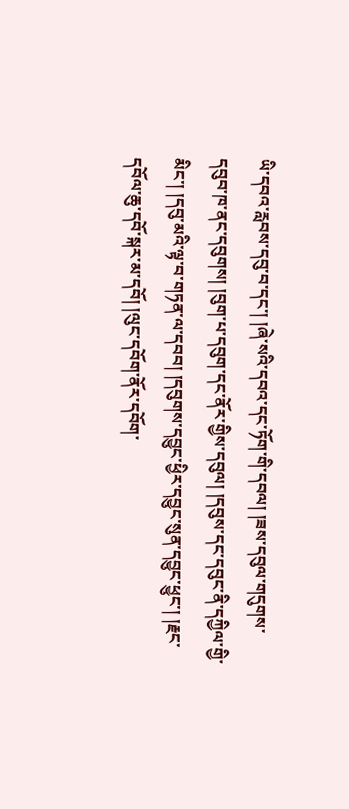ཡི་དབའ་རླབས་དབུ་བ་དང་། །ཞེ་སའི་དབའ་དང་ཏོག་གི་དབལ། །ཟས་དབུལ་གདུགས་དབུབ་ཁ་ནང་དབུགས། །བུག་པ་དབུག་དང་ནོར་གྱིས་དབུལ། །དབུས་དང་དབུང་ནི་དཀྱིལ་གྱི་མིང་། །དབུ་མའི་ལྟ་བ་གཏན་ལ་དབབ། །དབུགས་དབྱུང་ཕྱིར་དབྱུང་སུན་དབྱུང་ཕྱུང་། །རྗང་དབོལ་ཆུ་དབོ་སྐར་མ་དབོ། །ལུང་དབོག་ནོར་དབོག་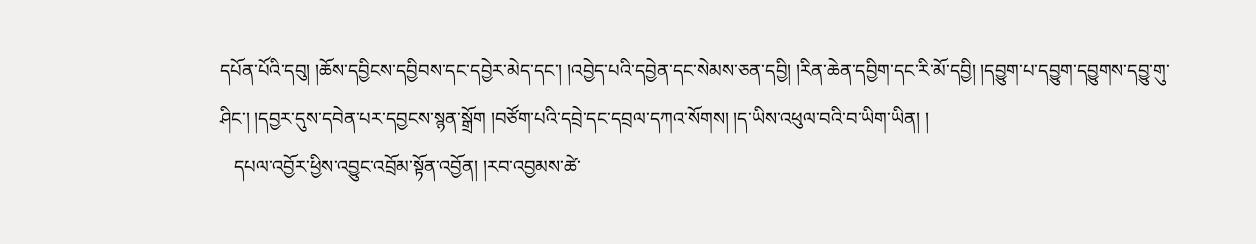དཔོན་པོའི་དབུ། །ཆོས་དབྱིངས་དབྱིབས་དང་དབྱེར་མེད་དང་། །འབྱེད་པའི་དབྱེན་དང་སེམས་ཅན་དབྱི། །རིན་ཆེན་དབྱིག་དང་རི་མོ་དབྱི། །དབྱུག་པ་དབྱུག་དབྱུགས་དབྱུ་གུ་ཤིང་། །དབྱར་དུས་དབེན་པར་དབྱངས་སྙན་སྒྲོག །བཙོག་པའི་དབྲེ་དང་དབྲལ་དཀའ་སོགས། །ད་ཡིས་འཕུལ་བའི་བ་ཡིག་ཡིན། །
   དཔལ་འབྱོར་ཕྱིས་འབྱུང་འབྲོམ་སྟོན་འབྱོན། །རབ་འབྱམས་ཚེ་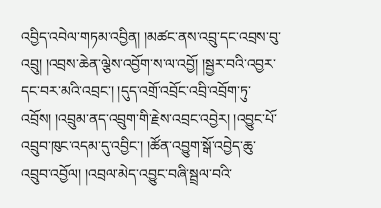འབྱིད་འབེལ་གཏམ་འབྱིན། །མཚང་ནས་འབྲུ་དང་འབྲས་བུ་འབྲུ། །འབྲས་ཆེན་ལྕེས་འབྱོག་ས་ལ་འབྱོ། །སྦྱར་བའི་འབྱར་དང་བར་མའི་འབྲང་། །དུད་འགྲོ་འབྲོང་འབྲི་འབྲོག་ཏུ་འབྲོས། །འབྲུམ་ནད་འབྲུག་གི་རྗེས་འབྲང་འབྱེར། །འབྱུང་པོ་འབྲུབ་ཁུང་འདམ་དུ་འབྱིང་། །ཚོན་འབྱུག་སྒོ་འབྱེད་ཆུ་འབྲུབ་འབྱོལ། །འབྲལ་མེད་འབྱུང་བཞི་སྦྲལ་བའི་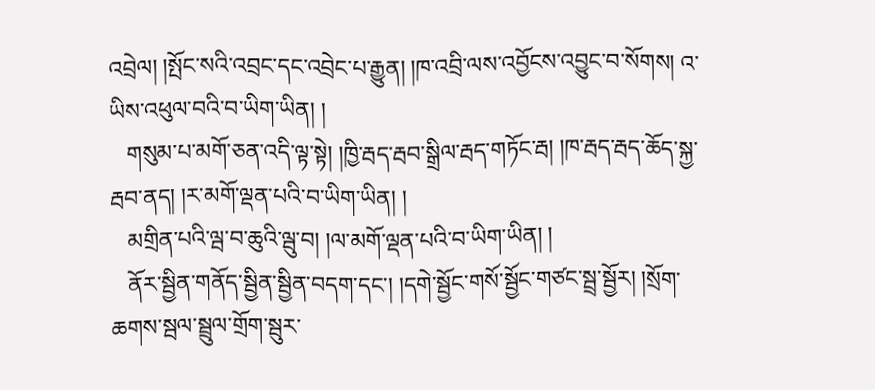འབྲེལ། །སྤོང་སའི་འབྲང་དང་འབྲེང་པ་རྒྱུན། །ཁ་འབྲི་ལས་འབྱོངས་འབྱུང་བ་སོགས། འ་ཡིས་འཕུལ་བའི་བ་ཡིག་ཡིན། །
   གསུམ་པ་མགོ་ཅན་འདི་ལྟ་སྟེ། །ཁྱི་རྦད་རྦབ་སྒྲིལ་རྦད་གཏོང་རྦ། །ཁ་རྦད་རྦད་ཆོད་སྐྱ་རྦབ་ནད། །ར་མགོ་ལྡན་པའི་བ་ཡིག་ཡིན། །
   མགྲིན་པའི་ལྦ་བ་ཆུའི་ལྦུ་བ། །ལ་མགོ་ལྡན་པའི་བ་ཡིག་ཡིན། །
   ནོར་སྦྱིན་གནོད་སྦྱིན་སྦྱིན་བདག་དང་། །དགེ་སྦྱོང་གསོ་སྦྱོང་གཙང་སྦྲ་སྦྱོར། །སྲོག་ཆགས་སྦལ་སྦྲུལ་གྲོག་སྦུར་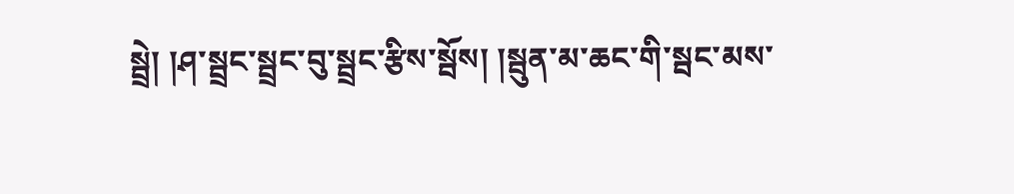སྦྲེ། །ཤ་སྦྲང་སྦྲང་བུ་སྦྲང་རྩིས་སྦོས། །སྦུན་མ་ཆང་གི་སྦང་མས་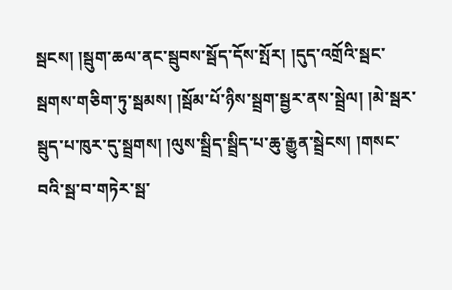སྦངས། །སྦུག་ཆལ་ནང་སྦུབས་སྦོད་དོས་སྤོར། །དུད་འགྲོའི་སྦང་སྦགས་གཅིག་ཏུ་སྦམས། །སྦོམ་པོ་ཉིས་སྦྲག་སྦྱར་ནས་སྦྲེལ། །མེ་སྦར་སྦུད་པ་ཁུར་དུ་སྦྲགས། །ལུས་སྦྲིད་སྦྲིད་པ་ཆུ་རྒྱུན་སྦྲེངས། །གསང་བའི་སྦ་བ་གཏེར་སྦ་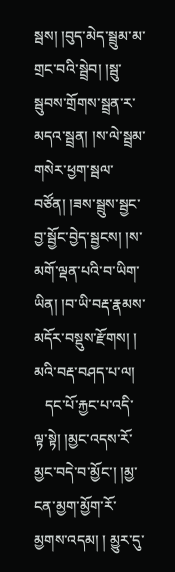སྦས། །བུད་མེད་སྦྲུམ་མ་གྲང་བའི་སྦྲེབ། །སྦུ་སྦུབས་གྲོགས་སྦྲན་ར་མདའ་སྦྲན། །ས་ལེ་སྦྲམ་གསེར་ཕྱག་སྦལ་བཙོན། །ཟས་སྦྲུས་སྦྱང་བྱ་སྦྱོང་བྱེད་སྦྱངས། །ས་མགོ་ལྡན་པའི་བ་ཡིག་ཡིན། །བ་ཡི་བརྡ་རྣམས་མདོར་བསྡུས་རྫོགས། །
མའི་བརྡ་བཤད་པ་ལ།
   དང་པོ་རྐྱང་པ་འདི་ལྟ་སྟེ། །མྱང་འདས་རོ་མྱང་བདེ་བ་མྱོང་། །མྱ་ངན་མྱག་མྱོག་རོ་མྱགས་འདམ། ། མྱུར་དུ་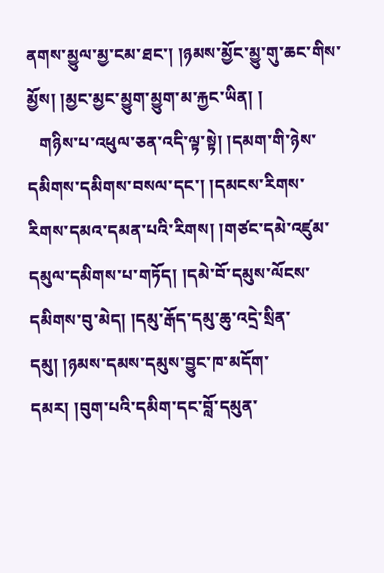ནགས་མྱུལ་མྱ་ངམ་ཐང་། །ཉམས་མྱོང་མྱུ་གུ་ཆང་གིས་མྱོས། །མྱང་མྱང་མྱུག་མྱུག་མ་རྐྱང་ཡིན། །
   གཉིས་པ་འཕུལ་ཅན་འདི་ལྟ་སྟེ། །དམག་གི་ཉེས་དམིགས་དམིགས་བསལ་དང་། །དམངས་རིགས་རིགས་དམའ་དམན་པའི་རིགས། །གཙང་དམེ་འཛུམ་དམུལ་དམིགས་པ་གཏོད། །དམེ་བོ་དམུས་ལོངས་དམིགས་བུ་མེད། །དམུ་རྒོད་དམུ་ཆུ་འདྲེ་སྲིན་དམུ། །ཉམས་དམས་དམུས་བྱུང་ཁ་མདོག་དམར། །བུག་པའི་དམིག་དང་བློ་དམུན་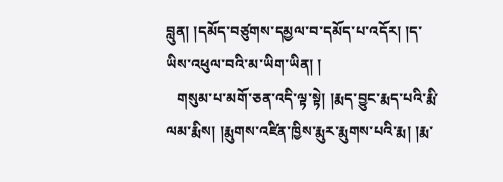བླུན། །དམོད་བཙུགས་དམྱལ་བ་དམོད་པ་འདོར། །ད་ཡིས་འཕུལ་བའི་མ་ཡིག་ཡིན། །
   གསུམ་པ་མགོ་ཅན་འདི་ལྟ་སྟེ། །རྨད་བྱུང་རྨད་པའི་རྨི་ལམ་རྨིས། །རྨུགས་འཛིན་ཁྱིས་རྨུར་རྨུགས་པའི་རྨ། །རྨ་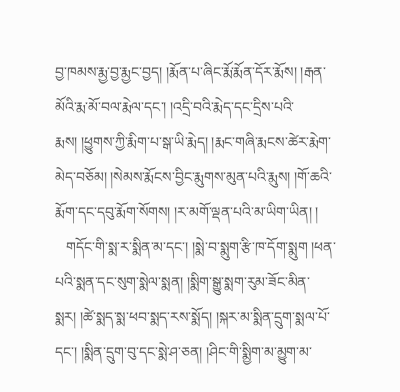བྱ་ཁམས་རྨྱ་བྱ་རྨྱང་བྱད། །རྨོན་པ་ཞིང་རྨོ་རྨོན་དོར་རྨོས། །རྒན་མོའི་རྨ་མོ་བལ་རྨེལ་དང་། །འདྲི་བའི་རྨེད་དང་དྲིས་པའི་རྨས། །ཕྱུགས་ཀྱི་རྨིག་པ་སྒ་ཡི་རྨེད། །རྨང་གཞི་རྨངས་ཚེར་རྨེག་མེད་བཅོམ། །སེམས་རྨོངས་བྱིང་རྨུགས་མུན་པའི་རྨུས། །གོ་ཆའི་རྨོག་དང་དབུ་རྨོག་སོགས། །ར་མགོ་ལྡན་པའི་མ་ཡིག་ཡིན། །
   གདོང་གི་སྨ་ར་སྨིན་མ་དང་། །སྨེ་བ་སྨུག་རྩི་ཁ་དོག་སྨུག །ཕན་པའི་སྨན་དང་སུག་སྨེལ་སྨན། །སྨིག་སྒྱུ་སྨག་རུམ་ཟོང་མིན་སྨར། །ཚེ་སྨད་སྨ་ཕབ་སྨད་རས་སྨོད། །སྐར་མ་སྨིན་དྲུག་སྨལ་པོ་དང་། །སྨིན་དྲུག་བུ་དང་སྨེ་ཤ་ཅན། །ཤིང་གི་སྨྱིག་མ་མྱུག་མ་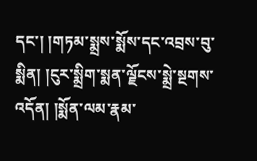དང་། །གཏམ་སྨྲས་སྨོས་དང་འབྲས་བུ་སྨིན། །ངུར་སྨྲིག་སྨན་ལྗོངས་སྨྲེ་སྔགས་འདོན། །སྨོན་ལམ་རྣམ་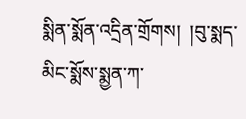སྨིན་སྨོན་འདྲིན་གྲོགས།  །བུ་སྨད་མིང་སྨོས་སྨྱན་ཀ་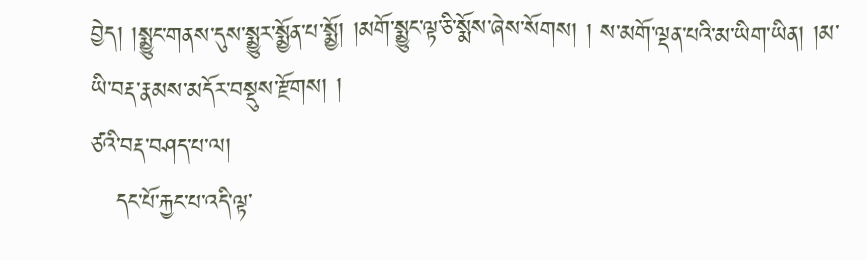བྱེད། །སྨྱུང་གནས་དུས་སྨྱུར་སྨྱོན་པ་སྨྱོ། །མགོ་སྨྱུང་ལྟ་ཅི་སྨོས་ཞེས་སོགས། ། ས་མགོ་ལྡན་པའི་མ་ཡིག་ཡིན། །མ་ཡི་བརྡ་རྣམས་མདོར་བསྡུས་རྫོགས། །
ཙའི་བརྡ་བཤད་པ་ལ།
   དང་པོ་རྐྱང་པ་འདི་ལྟ་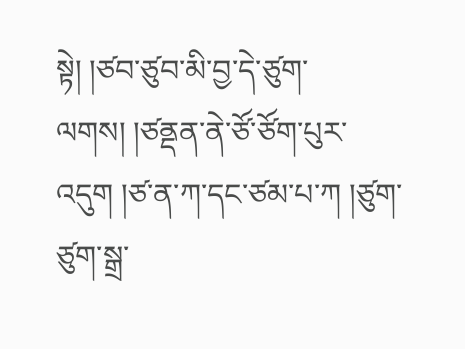སྟེ། །ཙབ་ཙུབ་མི་བྱ་དེ་ཙུག་ལགས། །ཙནྡན་ནེ་ཙོ་ཙོག་པུར་འདུག །ཙ་ན་ཀ་དང་ཙམ་པ་ཀ །ཙུག་ཙུག་སྒྲ་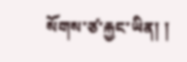སོགས་ཙ་རྐྱང་ཡིན། །